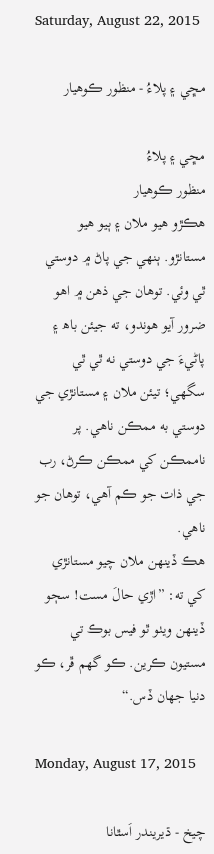Saturday, August 22, 2015

مڇي ۽ پلاءُ - منظور ڪوھيار

مڇي ۽ پلاءُ
منظور ڪوھيار
هڪڙو هيو ملان ۽ ٻيو هيو مستانڙو. ٻنهي جي پاڻ ۾ دوستي ٿي وئي. توهان جي ذهن ۾ اهو ضرور آيو هوندو، ته جيئن باھ ۽ پاڻيءَ جي دوستي نه ٿي ٿي سگھي؛ تيئن ملان ۽ مستانڙي جي دوستي به ممڪن ناهي. پر ناممڪن کي ممڪن ڪرڻ، رب جي ذات جو ڪم آهي، توهان جو ناهي.
هڪ ڏينهن ملان چيو مستانڙي کي ته: ”اڙي حالَ مست! سڄو ڏينهن ويٺو ٿو فيس بوڪ تي مستيون ڪرين. ڪو گھم ڦر، ڪو دنيا جھان ڏس.“

Monday, August 17, 2015

چيخ - ڌيريندر اَسٿانا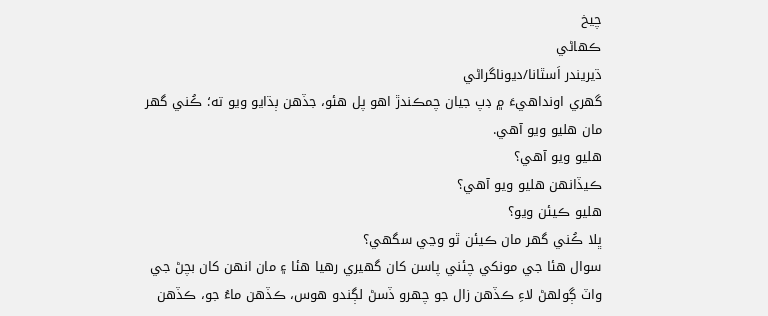چيخ
ڪھاڻي
ڌيريندر اَسٿانا/ديوناگراڻي
گهري اونداهيءَ ۾ ڊپ جيان چمڪندڙ اهو پل هئو، جڏهن ٻڌايو ويو ته؛ ڪُني گهر مان هليو ويو آهي.
هليو ويو آهي؟
ڪيڏانهن هليو ويو آهي؟
هليو ڪيئن ويو؟
ڀلا ڪُني گهر مان ڪيئن ٿو وڃي سگهي؟
سوال هئا جي مونکي چئني پاسن کان گهيري رهيا هئا ۽ مان انهن کان بچڻ جي واٽ ڳولهڻ لاءِ ڪڏهن زال جو چهرو ڏسڻ لڳندو هوس، ڪڏهن ماءُ جو، ڪڏهن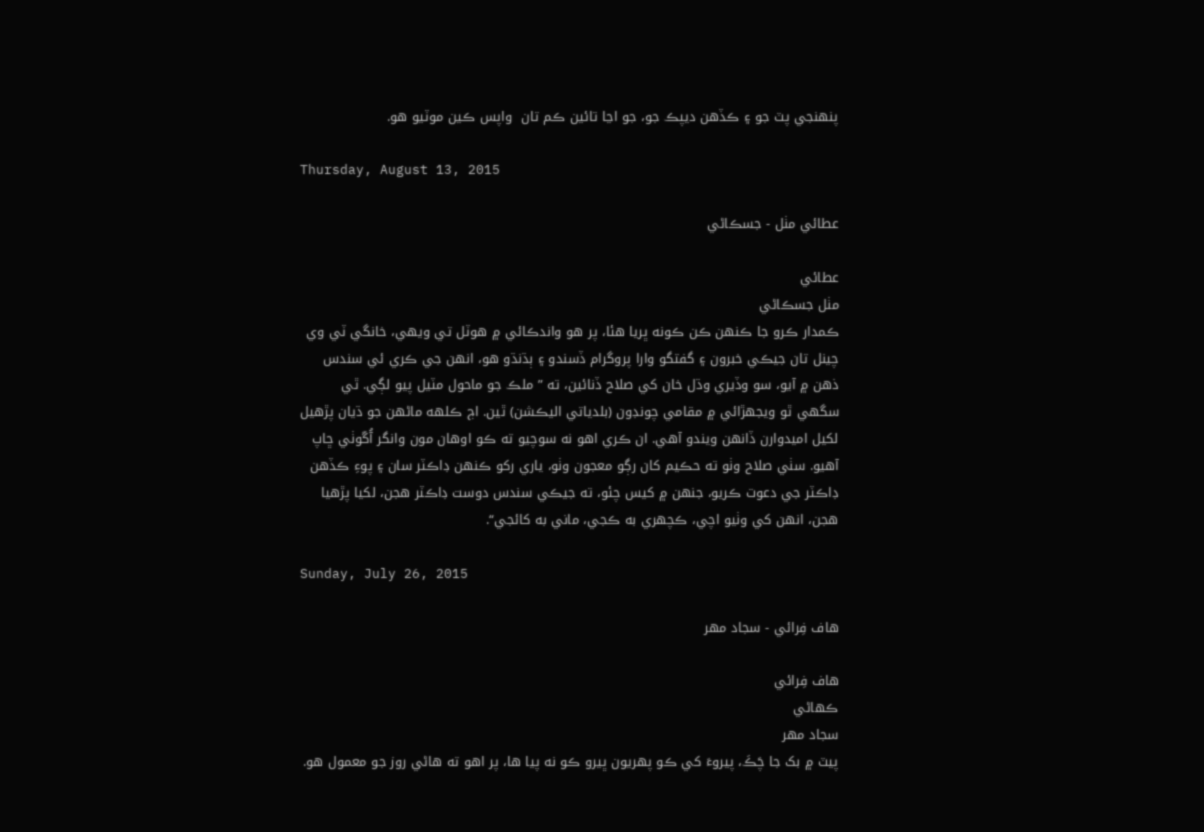پنهنجي پٽ جو ۽ ڪڏهن ديپڪ جو، جو اڃا تائين ڪم تان  واپس ڪين موٽيو هو.

Thursday, August 13, 2015

عطائي مٺل - جسڪاڻي

عطائي
مٺل جسڪاڻي
ڪمدار ڪرو جا ڪنهن ڪن ڪونه ڀريا هئا، پر هو واندڪائي ۾ هوٽل تي ويهي، خانگي ٽي وي چينل تان جيڪي خبرون ۽ گفتگو وارا پروگرام ڏسندو ۽ ٻڌنڌو هو، انهن جي ڪري ئي سندس ذهن ۾ آيو، سو وڏيري وڌل خان کي صلاح ڏنائين، ته ”ملڪ جو ماحول مٽيل پيو لڳي. ٿي سگهي ٿو ويجهڙائي ۾ مقامي چونڊون (بلدياتي اليڪشن) ٿين. اڄ ڪلهه ماڻهن جو ڌيان پڙهيل لکيل اميدوارن ڏانهن ويندو آهي. ان ڪري اهو نه سوچيو ته ڪو اوهان مون وانگر آُڱوٺي ڇاپ آهيو. سٺي صلاح وٺو ته حڪيم کان رڳو معجون وٺو، ياري رکو ڪنهن ڊاڪٽر سان ۽ پوءِ ڪڏهن ڊاڪٽر جي دعوت ڪريو، جنهن ۾ کيس چئو، ته جيڪي سندس دوست ڊاڪٽر هجن، لکيا پڙهيا هجن، انهن کي وٺيو اچي، ڪچهري به ڪجي، ماني به کائجي“.

Sunday, July 26, 2015

هاف فِرائي - سجاد مهر

هاف فِرائي
ڪهاڻي
سجاد مهر
پيٽ ۾ بک جا چَڪَ، پيروءَ کي ڪو پهريون ڀيرو ڪو نه پيا ها، پر اهو ته هاڻي روز جو معمول هو.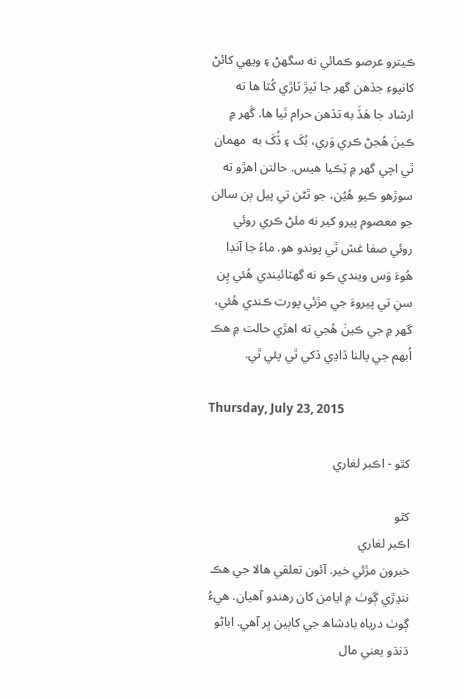ڪيترو عرصو ڪمائي نه سگهڻ ۽ ويهي کائڻ کانپوءِ جڏهن گهر جا ٽپڙ ٽاڙي کُٽا ها ته ارشاد جا هَڏَ به تڏهن حرام ٿيا ها. گَهر ۾ ڪينَ هُجڻ ڪري وَري، بُکَ ۽ ڏُکَ به  مهمان ٿي اچي گهر ۾ ٽِڪيا هيس. حالتن اهڙو ته سوڙهو ڪيو هُيُن، جو ٿڻن تي پيل ٻن سالن جو معصوم پيرو کير نه ملڻ ڪري روئي روئي صفا غش ٿي پوندو هو. ماءُ جا آنڊا هُوءَ وَس ويندي ڪو نه گهٽائيندي هُئي پِن سنِ تي پيروءَ جي مڙئي پورت ڪندي هُئي، گهر ۾ جي ڪينَ هُجي ته اهڙي حالت ۾ هڪ اُبهم جي پالنا ڏاڍي ڏکي ٿي پئي ٿي.

Thursday, July 23, 2015

کٿو - اڪبر لغاري

کٿو
اڪبر لغاري
خبرون مڙئي خير. آئون تعلقي هالا جي هڪ ننڍڙي ڳوٺ ۾ ايامن کان رهندو آهيان. هيءُ ڳوٺ درياه بادشاھ جي کاٻين ڀر آهي. اباڻو ڌنڌو يعني مال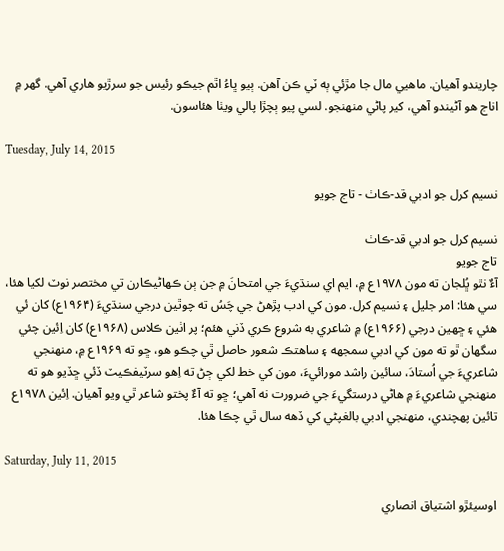چاريندو آهيان. ماهيي مال جا مڙئي ٻه ٽي ڪن آهن. ٻيو ڀاءُ اٿم جيڪو رئيس جو سرڙيو هاري آهي. گھر ۾ اناج هو آڻيندو آهي، کير پاڻي منهنجو. لسي پيو ٻچڙا پالي ويٺا هئاسون.

Tuesday, July 14, 2015

نسيم کرل جو ادبي قد-ڪاٺ - تاج جويو

نسيم کرل جو ادبي قد-ڪاٺ
تاج جويو
آءٌ نٿو ڀُلجان ته مون ۱۹۷۸ع ۾، ايم اي سنڌيءَ جي امتحانَ ۾ جن ٻن ڪهاڻيڪارن تي مختصر نوٽ لکيا هئا، سي هئا: امر جليل ۽ نسيم کرل. مون کي ادب پڙهڻ جي چَسُ ته چوٿين درجي سنڌيءَ (۱۹۶۴ع) کان ئي هئي ۽ ڇهين درجي (۱۹۶۶ع) ۾ شاعري به شروع ڪري ڏني هئم؛ پر اٺين ڪلاس (۱۹۶۸ع) کان اِئين چئي سگهان ٿو ته مون کي ادبي سمجهه ۽ ساهتڪ شعور حاصل ٿي چڪو هو، ڇو ته ۱۹۶۹ع ۾، منهنجي شاعريءَ جي اُستادَ، سائين راشد مورائيءَ، مون کي خط لکي ڄڻ ته اِهو سرٽيفڪيٽ ڏئي ڇڏيو هو ته منهنجي شاعريءَ ۾ هاڻي درستگيءَ جي ضرورت نه آهي؛ ڇو ته آءٌ پختو شاعر ٿي ويو آهيان. اِئين ۱۹۷۸ع تائين پهچندي، منهنجي ادبي بالغپڻي کي ڏهه سال ٿي چڪا هئا.

Saturday, July 11, 2015

اوسيئڙو اشتياق انصاري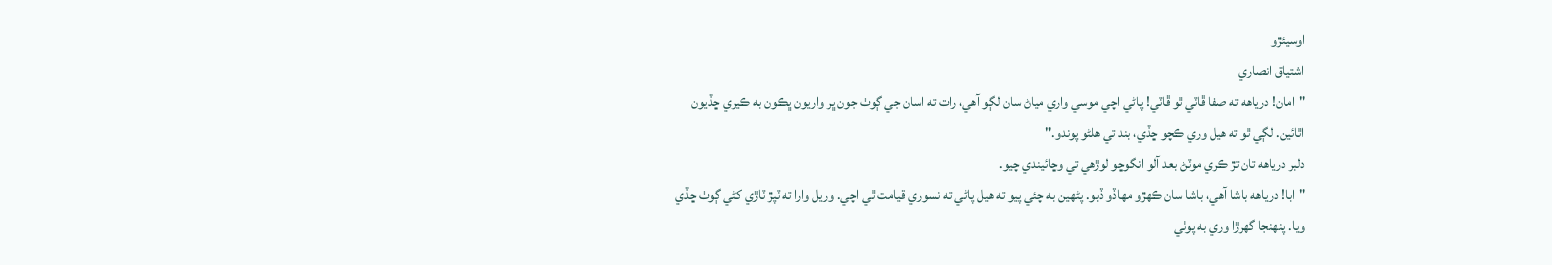اوسيئڙو
اشتياق انصاري
"امان! درياهه ته صفا ڦاٽي ٿو ڦاٽي! پاڻي اچي موسي واري مياڻ سان لڳو آهي، رات ته اسان جي ڳوٺ جون ڀر واريون ڀڪون به ڪيري ڇڏيون اٿائين. لڳي ٿو ته هيل وري ڪچو ڇڏي، بند تي هلڻو پوندو."
دلبر درياهه تان تڙ ڪري موٽڻ بعد آلو انگوڇو لوڙهي تي وڇائيندي چيو.
"ابا! درياهه باشا آهي، باشا سان ڪهڙو مهاڏو ڏبو. پڻهين به چئي پيو ته هيل پاڻي ته نسوري قيامت ٿي اچي. وريل وارا ته ٽپڙ ٽاڙي کڻي ڳوٺ ڇڏي ويا. پنهنجا گهرڙا وري به پوٺي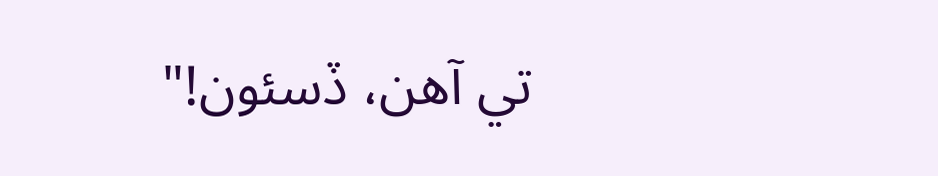تي آهن، ڏسئون!"